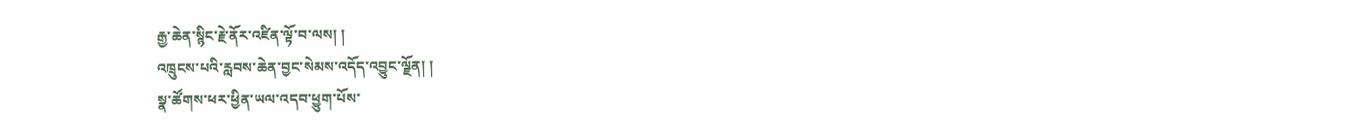རྒྱ་ཆེན་སྙིང་རྗེ་ནོར་འཛིན་ལྟོ་བ་ལས། །
འཁྲུངས་པའི་རླབས་ཆེན་བྱང་སེམས་འདོད་འབྱུང་ལྗོན། །
སྣ་ཚོགས་ཕར་ཕྱིན་ཡལ་འདབ་ཕྱུག་པོས་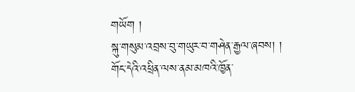གཡོག །
སྐུ་གསུམ་འབྲས་བུ་གཡུར་བ་གཤེན་རྒྱལ་ཞབས། །
གོང་དེའི་འཕྲིན་ལས་ནམ་མཁའི་ཁྱོན་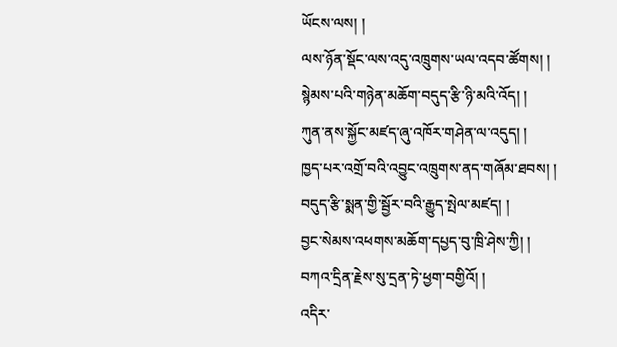ཡོངས་ལས། །
ལས་ཉོན་སྡོང་ལས་འདུ་འཁྲུགས་ཡལ་འདབ་ཚོགས། །
སྙེམས་པའི་གཉེན་མཆོག་བདུད་རྩི་ཉི་མའི་འོད། །
ཀུན་ནས་སྐྱོང་མཛད་ཞུ་འཁོར་གཤེན་ལ་འདུད། །
ཁྱད་པར་འགྲོ་བའི་འབྱུང་འཁྲུགས་ནད་གཞོམ་ཐབས། །
བདུད་རྩི་སྨན་གྱི་སྦྱོར་བའི་རྒྱུད་སྤེལ་མཛད། །
བྱང་སེམས་འཕགས་མཆོག་དཔྱད་བུ་ཁྲི་ཤེས་ཀྱི། །
བཀའ་དྲིན་རྗེས་སུ་དྲན་ཏེ་ཕྱག་བགྱིའོ། །
འདིར་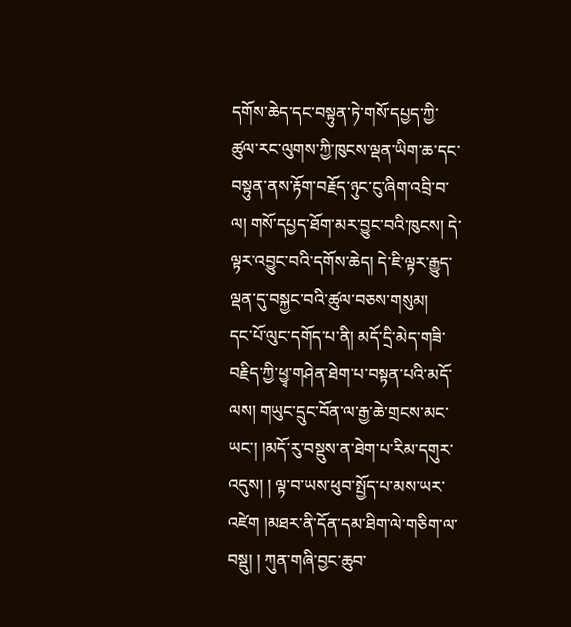དགོས་ཆེད་དང་བསྟུན་ཏེ་གསོ་དཔྱད་ཀྱི་ཚུལ་རང་ལུགས་ཀྱི་ཁུངས་ལྡན་ཡིག་ཆ་དང་བསྟུན་ནས་རྟོག་བརྗོད་ཉུང་ངུ་ཞིག་འབྲི་བ་ལ། གསོ་དཔྱད་ཐོག་མར་བྱུང་བའི་ཁུངས། དེ་ལྟར་འབྱུང་བའི་དགོས་ཆེད། དེ་ཇི་ལྟར་རྒྱུད་ལྡན་དུ་བསྐྱང་བའི་ཚུལ་བཅས་གསུམ།
དང་པོ་ལུང་དགོད་པ་ནི། མདོ་དྲི་མེད་གཟི་བརྗིད་ཀྱི་ཕྱྭ་གཤེན་ཐེག་པ་བསྟན་པའི་མདོ་ལས། གཡུང་དྲུང་བོན་ལ་རྒྱ་ཆེ་གྲངས་མང་ཡང་། །མདོ་རུ་བསྡུས་ན་ཐེག་པ་རིམ་དགུར་འདུས། ། ལྟ་བ་ཡས་ཕུབ་སྤྱོད་པ་མས་ཡར་འཛེག །མཐར་ནི་དོན་དམ་ཐིག་ལེ་གཅིག་ལ་བསྡུ། ། ཀུན་གཞི་བྱང་ཆུབ་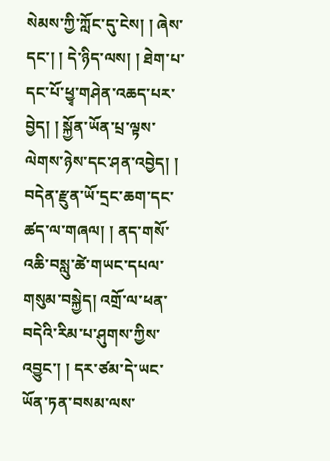སེམས་ཀྱི་ཀློང་དུ་ངེས། ། ཞེས་དང་། ། དེ་ཉིད་ལས། ། ཐེག་པ་དང་པོ་ཕྱྭ་གཤེན་འཆད་པར་བྱེད། ། སྐྱོན་ཡོན་པྲ་ལྟས་ལེགས་ཉེས་དང་ཤན་འབྱེད། ། བདེན་རྫུན་ཡོ་དྲང་ཆག་དང་ཚད་ལ་གཞལ། ། ནད་གསོ་འཆི་བསླུ་ཚེ་གཡང་དཔལ་གསུམ་བསྐྱེད། འགྲོ་ལ་ཕན་བདེའི་རིམ་པ་ཤུགས་ཀྱིས་འབྱུང་། ། དར་ཙམ་དེ་ཡང་ཡོན་ཏན་བསམ་ལས་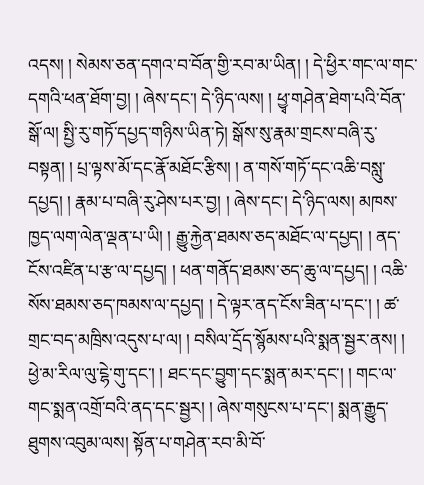འདས། ། སེམས་ཅན་དགའ་བ་བོན་གྱི་རབ་མ་ཡིན། ། དེ་ཕྱིར་གང་ལ་གང་དགའི་ཕན་ཐོག་བྱ། ། ཞེས་དང་། དེ་ཉིད་ལས། ། ཕྱྭ་གཤེན་ཐེག་པའི་བོན་སྒོ་ལ། སྤྱི་རུ་གཏོ་དཔྱད་གཉིས་ཡིན་ཏེ། སྒོས་སུ་རྣམ་གྲངས་བཞི་རུ་བསྟན། ། པྲ་ལྟས་མོ་དང་རྣོ་མཐོང་རྩིས། ། ན་གསོ་གཏོ་དང་འཆི་བསླུ་དཔྱད། ། རྣམ་པ་བཞི་རུ་ཤེས་པར་བྱ། ། ཞེས་དང་། དེ་ཉིད་ལས། མཁས་ཁྱད་ལག་ལེན་ལྡན་པ་ཡི། ། རྒྱུ་རྐྱེན་ཐམས་ཅད་མཐོང་ལ་དཔྱད། ། ནད་ངོས་འཛིན་པ་རྩ་ལ་དཔྱད། ། ཕན་གནོད་ཐམས་ཅད་ཆུ་ལ་དཔྱད། ། འཆི་སོས་ཐམས་ཅད་ཁམས་ལ་དཔྱད། ། དེ་ལྟར་ནད་ངོས་ཟིན་པ་དང་། ། ཚ་གྲང་བད་མཁྲིས་འདུས་པ་ལ། ། བསིལ་དྲོད་སྙོམས་པའི་སྨན་སྦྱར་ནས། ། ཕྱེ་མ་རིལ་ལུ་ངྷེ་གུ་དང་། ། ཐང་དང་བྱུག་དང་སྨན་མར་དང་། ། གང་ལ་གང་སྨན་འགྲོ་བའི་ནད་དང་སྦྱར། ། ཞེས་གསུངས་པ་དང་། སྨན་རྒྱུད་ཐུགས་འབུམ་ལས། སྟོན་པ་གཤེན་རབ་མི་བོ་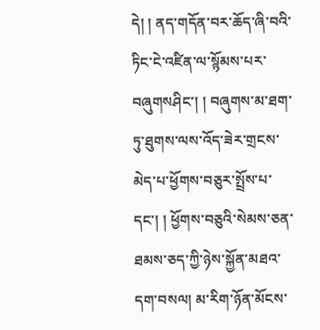དེ། ། ནད་གདོན་བར་ཆོད་ཞི་བའི་ཏིང་ངེ་འཛིན་ལ་སྙོམས་པར་བཞུགསཤིང་། ། བཞུགས་མ་ཐག་ཏུ་ཐུགས་ལས་འོད་ཟེར་གྲངས་མེད་པ་ཕྱོགས་བཅུར་སྤྲོས་པ་དང་། ། ཕྱོགས་བཅུའི་སེམས་ཅན་ཐམས་ཅད་ཀྱི་ཉེས་སྐྱོན་མཐའ་དག་བསལ། མ་རིག་ཉོན་མོངས་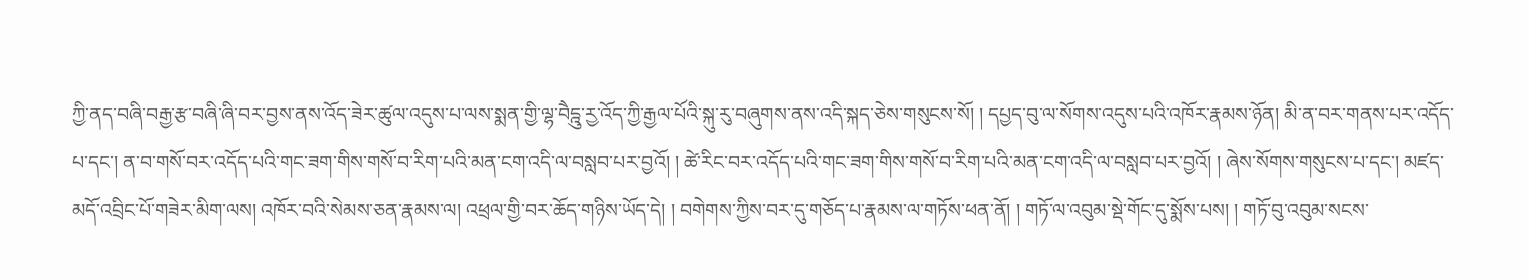ཀྱི་ནད་བཞི་བརྒྱ་རྩ་བཞི་ཞི་བར་བྱས་ནས་འོད་ཟེར་ཚུལ་འདུས་པ་ལས་སྨན་གྱི་ལྷ་བཻདྰུ་རྱ་འོད་ཀྱི་རྒྱལ་པོའི་སྐུ་རུ་བཞུགས་ནས་འདི་སྐད་ཅེས་གསུངས་སོ། ། དཔྱད་བུ་ལ་སོགས་འདུས་པའི་འཁོར་རྣམས་ཉོན། མི་ན་བར་གནས་པར་འདོད་པ་དང་། ན་བ་གསོ་བར་འདོད་པའི་གང་ཟག་གིས་གསོ་བ་རིག་པའི་མན་ངག་འདི་ལ་བསླབ་པར་བྱའོ། ། ཚེ་རིང་བར་འདོད་པའི་གང་ཟག་གིས་གསོ་བ་རིག་པའི་མན་ངག་འདི་ལ་བསླབ་པར་བྱའོ། ། ཞེས་སོགས་གསུངས་པ་དང་། མཛད་མདོ་འབྲིང་པོ་གཟེར་མིག་ལས། འཁོར་བའི་སེམས་ཅན་རྣམས་ལ། འཕྲལ་གྱི་བར་ཆོད་གཉིས་ཡོད་དེ། ། བགེགས་ཀྱིས་བར་དུ་གཅོད་པ་རྣམས་ལ་གཏོས་ཕན་ནོ། ། གཏོ་ལ་འབུམ་སྡེ་གོང་དུ་སྨོས་པས། ། གཏོ་བུ་འབུམ་སངས་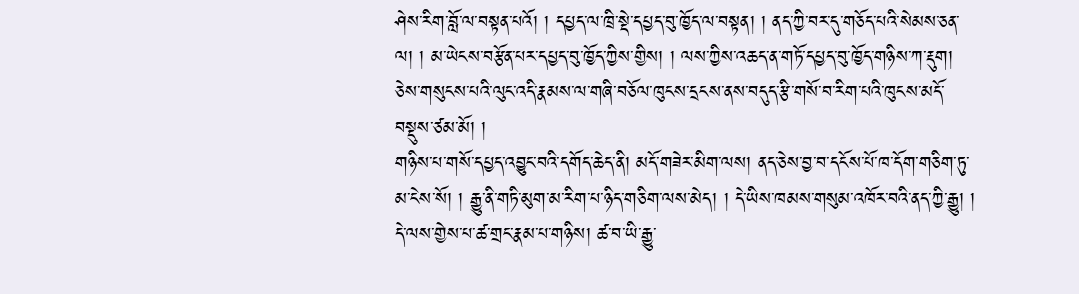ཤེས་རིག་བློ་ལ་བསྟན་པའོ། ། དཔྱད་ལ་ཁྲི་སྡེ་དཔྱད་བུ་ཁྱོད་ལ་བསྟན། ། ནད་ཀྱི་བར་དུ་གཅོད་པའི་སེམས་ཅན་ལ། ། མ་ཡེངས་བརྩོན་པར་དཔྱད་བུ་ཁྱོད་ཀྱིས་གྱིས། ། ལས་ཀྱིས་འཆད་ན་གཏོ་དཔྱད་བུ་ཁྱོད་གཉིས་ཀ་རྡུག། ཅེས་གསུངས་པའི་ལུང་འདི་རྣམས་ལ་གཞི་བཅོལ་ཁུངས་དྲངས་ནས་བདུད་རྩི་གསོ་བ་རིག་པའི་ཁུངས་མདོ་བསྡུས་ཙམ་མོ། །
གཉིས་པ་གསོ་དཔྱད་འབྱུང་བའི་དགོད་ཆེད་ནི། མདོ་གཟེར་མིག་ལས། ནད་ཅེས་བྱ་བ་དངོས་པོ་ཁ་དོག་གཅིག་ཏུ་མ་ངེས་སོ། ། རྒྱུ་ནི་གཏི་མུག་མ་རིག་པ་ཉིད་གཅིག་ལས་མེད། ། དེ་ཡིས་ཁམས་གསུམ་འཁོར་བའི་ནད་ཀྱི་རྒྱུ། ། དེ་ལས་གྱེས་པ་ཚ་གྲང་རྣམ་པ་གཉིས། ཚ་བ་ཡི་རྒྱུ་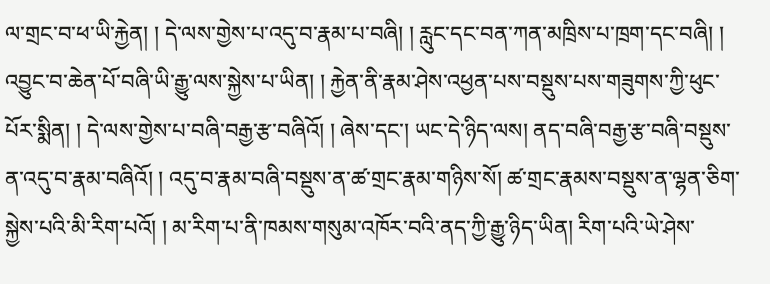ལ་གྲང་བ་ཕ་ཡི་རྐྱེན། ། དེ་ལས་གྱེས་པ་འདུ་བ་རྣམ་པ་བཞི། ། རླུང་དང་བན་ཀན་མཁྲིས་པ་ཁྲག་དང་བཞི། ། འབྱུང་བ་ཆེན་པོ་བཞི་ཡི་རྒྱུ་ལས་སྐྱེས་པ་ཡིན། ། རྐྱེན་ནི་རྣམ་ཤེས་འཕྱན་པས་བསྡུས་པས་གཟུགས་ཀྱི་ཕུང་པོར་སྨིན། ། དེ་ལས་གྱེས་པ་བཞི་བརྒྱ་རྩ་བཞིའོ། ། ཞེས་དང་། ཡང་དེ་ཉིད་ལས། ནད་བཞི་བརྒྱ་རྩ་བཞི་བསྡུས་ན་འདུ་བ་རྣམ་བཞིའོ། ། འདུ་བ་རྣམ་བཞི་བསྡུས་ན་ཚ་གྲང་རྣམ་གཉིས་སོ། ཚ་གྲང་རྣམས་བསྡུས་ན་ལྷན་ཅིག་སྐྱེས་པའི་མི་རིག་པའོ། ། མ་རིག་པ་ནི་ཁམས་གསུམ་འཁོར་བའི་ནད་ཀྱི་རྒྱུ་ཉིད་ཡིན། རིག་པའི་ཡེ་ཤེས་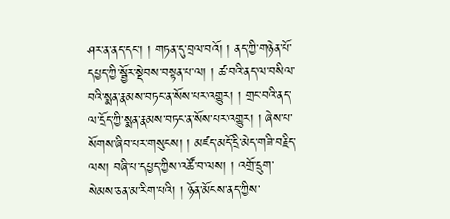ཤར་ན་ནད་དང་། ། གཏན་དུ་བྲལ་བའོ། ། ནད་ཀྱི་གཉེན་པོ་དཔྱད་ཀྱི་སྦྱོར་སྡེབས་བསྟན་པ་ལ། ། ཚ་བའི་ནད་ལ་བསིལ་བའི་སྨན་རྣམས་བཏང་ན་སོས་པར་འགྱུར། ། གྲང་བའི་ནད་ལ་དྲོད་ཀྱི་སྨན་རྣམས་བཏང་ན་སོས་པར་འགྱུར། ། ཞེས་པ་སོགས་ཞིབ་པར་གསུངས། ། མཛད་མདོ་དྲི་མེད་གཟི་བརྗིད་ལས། བཞི་པ་དཔྱད་ཀྱིས་འཚོ་བ་ལས། ། འགྲོ་དྲུག་སེམས་ཅན་མ་རིག་པའི། ། ཉོན་མོངས་ནད་ཀྱིས་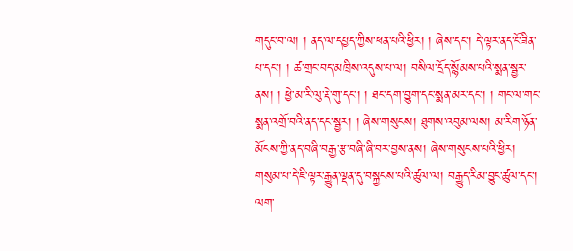གདུང་བ་ལ། ། ནད་ལ་དཔྱད་ཀྱིས་ཕན་པའི་ཕྱིར། ། ཞེས་དང་། དེ་ལྟར་ནད་ངོ་ཟིན་པ་དང་། ། ཚ་གྲང་བད་མཁྲིས་འདུས་པ་ལ། བསིལ་དྲོད་སྙོམས་པའི་སྨན་སྦྱར་ནས། ། ཕྱེ་མ་རི་ལུ་རྡེ་གུ་དང་། ། ཐང་དག་བྱུག་དང་སྨན་མར་དང་། ། གང་ལ་གང་སྨན་འགྲོ་བའི་ནད་དང་སྦྱར། ། ཞེས་གསུངས། ཐུགས་འབུམ་ལས། མ་རིག་ཉོན་མོངས་ཀྱི་ནད་བཞི་བརྒྱ་རྩ་བཞི་ཞི་བར་བྱས་ནས། ཞེས་གསུངས་པའི་ཕྱིར།
གསུམ་པ་དེ་ཇི་ལྟར་རྒྱུན་ལྡན་དུ་བསྐྱངས་པའི་ཚུལ་ལ། བརྒྱུད་རིམ་བྱུང་ཚུལ་དང་། ལག་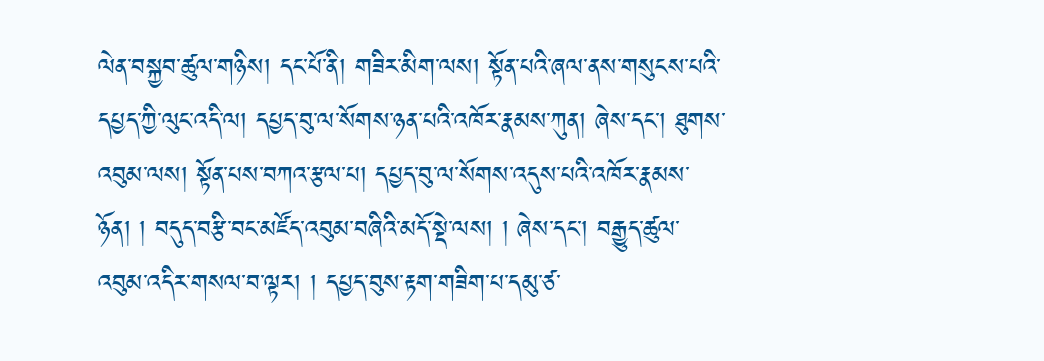ལེན་བསྐྱབ་ཚུལ་གཉིས། དང་པོ་ནི། གཟིར་མིག་ལས། སྟོན་པའི་ཞལ་ནས་གསུངས་པའི་དཔྱད་ཀྱི་ལུང་འདི་ལ། དཔྱད་བུ་ལ་སོགས་ཉན་པའི་འཁོར་རྣམས་ཀུན། ཞེས་དང་། ཐུགས་འབུམ་ལས། སྟོན་པས་བཀའ་རྩལ་པ། དཔྱད་བུ་ལ་སོགས་འདུས་པའི་འཁོར་རྣམས་ཉོན། ། བདུད་བརྩི་བང་མཛོད་འབུམ་བཞིའི་མདོ་སྡེ་ལས། ། ཞེས་དང་། བརྒྱུད་ཚུལ་འབུམ་འདིར་གསལ་བ་ལྟར། ། དཔྱད་བུས་རྟག་གཟིག་པ་དམུ་ཙ་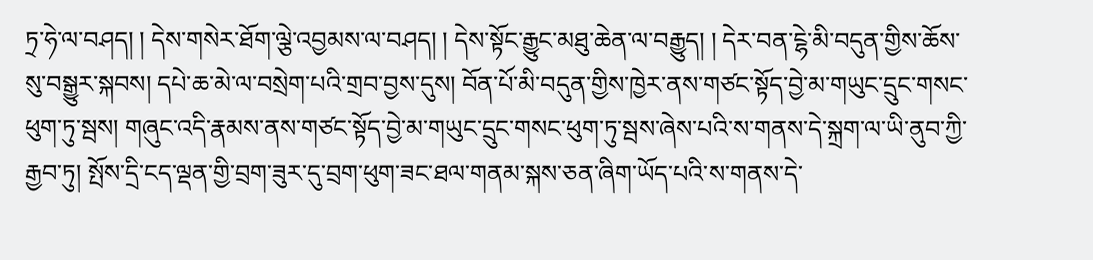ཏྲ་ཧེ་ལ་བཤད། ། དེས་གསེར་ཐོག་ལྕེ་འབྱམས་ལ་བཤད། ། དེས་སྟོང་རྒྱུང་མཐུ་ཆེན་ལ་བརྒྱུད། ། དེར་བན་ངྷེ་མི་བདུན་གྱིས་ཆོས་སུ་བསྒྱུར་སྐབས། དཔེ་ཆ་མེ་ལ་བསྲེག་པའི་གྲབ་བྱས་དུས། བོན་པོ་མི་བདུན་གྱིས་ཁྱེར་ནས་གཙང་སྟོད་བྱེ་མ་གཡུང་དྲུང་གསང་ཕུག་ཏུ་སྦས། གཞུང་འདི་རྣམས་ནས་གཙང་སྟོད་བྱེ་མ་གཡུང་དྲུང་གསང་ཕུག་ཏུ་སྦས་ཞེས་པའི་ས་གནས་དེ་སྐྲག་ལ་ཡི་ནུབ་ཀྱི་རྒྱབ་ཏུ། སྤོས་དྲི་ངད་ལྡན་གྱི་བྲག་ཟུར་དུ་བྲག་ཕུག་ཟང་ཐལ་གནམ་སྐས་ཅན་ཞིག་ཡོད་པའི་ས་གནས་དེ་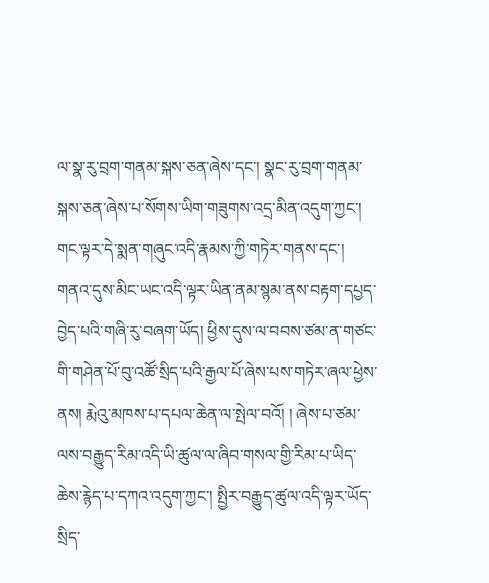ལ་སྣ་རུ་བྲག་གནམ་སྐས་ཅན་ཞེས་དང་། སྣང་རུ་བྲག་གནམ་སྐས་ཅན་ཞེས་པ་སོགས་ཡིག་གཟུགས་འདྲ་མིན་འདུག་ཀྱང་། གང་ལྟར་དེ་སྨན་གཞུང་འདི་རྣམས་ཀྱི་གཏེར་གནས་དང་། གནའ་དུས་མིང་ཡང་འདི་ལྟར་ཡིན་ནམ་སྙམ་ནས་བརྟག་དཔྱད་བྱེད་པའི་གཞི་རུ་བཞག་ཡོད། ཕྱིས་དུས་ལ་བབས་ཙམ་ན་གཙང་གི་གཤེན་པོ་བུ་འཚོ་སྲིད་པའི་རྒྱལ་པོ་ཞེས་པས་གཏེར་ཞལ་ཕྱེས་ནས། རྨེའུ་མཁས་པ་དཔལ་ཆེན་ལ་སྤེལ་བའོ། ། ཞེས་པ་ཙམ་ལས་བརྒྱུད་རིམ་འདི་ཡི་ཚུལ་ལ་ཞིབ་གསལ་གྱི་རིམ་པ་ཡིད་ཆེས་རྙེད་པ་དཀའ་འདུག་ཀྱང་། སྤྱིར་བརྒྱུད་ཚུལ་འདི་ལྟར་ཡོད་སྲིད་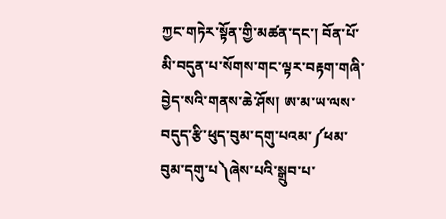ཀྱང་གཏེར་སྟོན་གྱི་མཚན་དང་། བོན་པོ་མི་བདུན་པ་སོགས་གང་ལྟར་བརྟག་གཞི་བྱེད་སའི་གནས་ཆེ་ཤོས། ཨ་མ་ཡ་ལས་བདུད་རྩི་ཕུད་བུམ་དགུ་པའམ་༼ཕམ་བུམ་དགུ་པ༽ཞེས་པའི་སྒྲུབ་པ་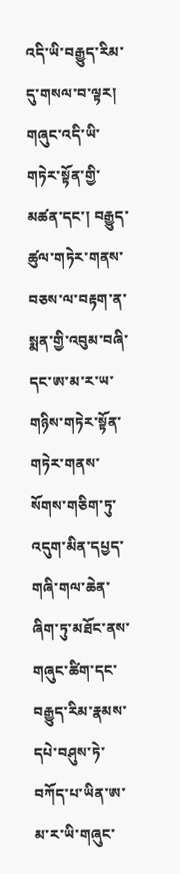འདི་ཡི་བརྒྱུད་རིམ་དུ་གསལ་བ་ལྟར། གཞུང་འདི་ཡི་གཏེར་སྟོན་གྱི་མཚན་དང་། བརྒྱུད་ཚུལ་གཏེར་གནས་བཅས་ལ་བརྟག་ན་སྨན་གྱི་འབུམ་བཞི་དང་ཨ་མ་ར་ཡ་གཉིས་གཏེར་སྟོན་གཏེར་གནས་སོགས་གཅིག་ཏུ་འདུག་མིན་དཔྱད་གཞི་གལ་ཆེན་ཞིག་ཏུ་མཐོང་ནས་གཞུང་ཚིག་དང་བརྒྱུད་རིམ་རྣམས་དཔེ་བཤུས་ཏེ་བཀོད་པ་ཡིན་ཨ་མ་ར་ཡི་གཞུང་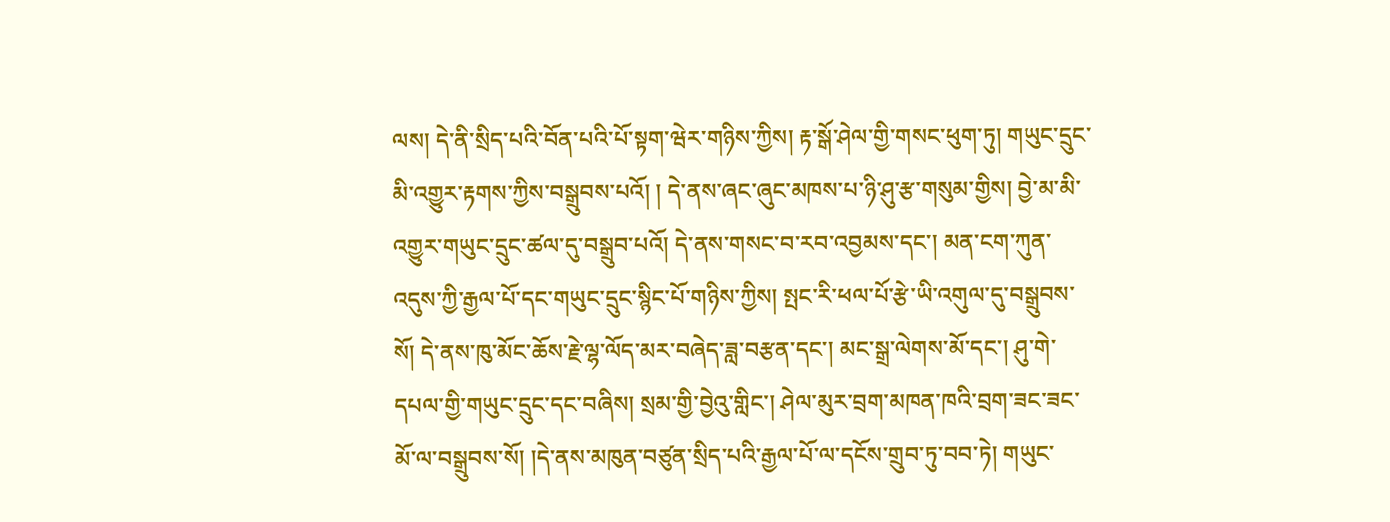ལས། དེ་ནི་སྲིད་པའི་བོན་པའི་པོ་སྟག་ཝེར་གཉིས་ཀྱིས། རྟ་སྒོ་ཤེལ་གྱི་གསང་ཕུག་ཏུ། གཡུང་དྲུང་མི་འགྱུར་རྟགས་ཀྱིས་བསྒྲུབས་པའོ། ། དེ་ནས་ཞང་ཞུང་མཁས་པ་ཉི་ཤུ་རྩ་གསུམ་གྱིས། བྱེ་མ་མི་འགྱུར་གཡུང་དྲུང་ཚལ་དུ་བསྒྲུབ་པའོ། དེ་ནས་གསང་བ་རབ་འབྱམས་དང་། མན་ངག་ཀུན་འདུས་ཀྱི་རྒྱལ་པོ་དང་གཡུང་དྲུང་སྙིང་པོ་གཉིས་ཀྱིས། སྤང་རི་ཕལ་པོ་རྩེ་ཡི་འགུལ་དུ་བསྒྲུབས་སོ། དེ་ནས་ཁུ་མོང་ཆོས་རྗེ་ལྷ་ལོད་མར་བཞེད་ཟླ་བརྩན་དང་། མང་སྒྲ་ལེགས་མོ་དང་། ཤུ་གེ་དཔལ་གྱི་གཡུང་དྲུང་དང་བཞིས། སྲམ་གྱི་བྱེའུ་གླིང་། ཤེལ་མུར་བྲག་མཁན་ཁའི་བྲག་ཟང་ཟང་མོ་ལ་བསྒྲུབས་སོ། །དེ་ནས་མཁུན་བཙུན་སྲིད་པའི་རྒྱལ་པོ་ལ་དངོས་གྲུབ་ཏུ་བབ་ཏེ། གཡུང་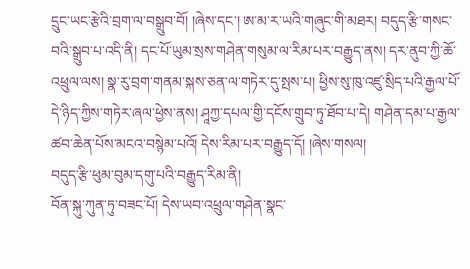དྲུང་ཡང་རྩེའི་བྲག་ལ་བསྒྲུབ་བོ། །ཞེས་དང་། ཨ་མ་ར་ཡའི་གཞུང་གི་མཐར། བདུད་རྩི་གསང་བའི་སྒྲུབ་པ་འདི་ནི། དང་པོ་ཡུམ་སྲས་གཤེན་གསུམ་ལ་རིམ་པར་བརྒྱུད་ནས། དར་ནུབ་ཀྱི་ཆོ་འཕྲུལ་ལས། སྣ་རུ་བྲག་གནམ་སྐས་ཅན་ལ་གཏེར་དུ་སྤས་པ། ཕྱིས་སུ་ཁུ་འཛུ་སྲིད་པའི་རྒྱལ་པོ་དེ་ཉིད་ཀྱིས་གཏེར་ཞལ་ཕྱེས་ནས། ཤཱཀྱ་དཔལ་གྱི་དངོས་གྲུབ་ཏུ་ཐོབ་པ་དེ། གཤེན་དམ་པ་རྒྱལ་ཚབ་ཆེན་པོས་མངའ་བསྙེམ་པའོ། དེས་རིམ་པར་བརྒྱུད་དོ། །ཞེས་གསལ།
བདུད་རྩི་ཕུམ་བུམ་དགུ་པའི་བརྒྱུད་རིམ་ནི།
བོན་སྐུ་ཀུན་ཏུ་བཟང་པོ། དེས་ཡབ་འཕྲུལ་གཤེན་སྣང་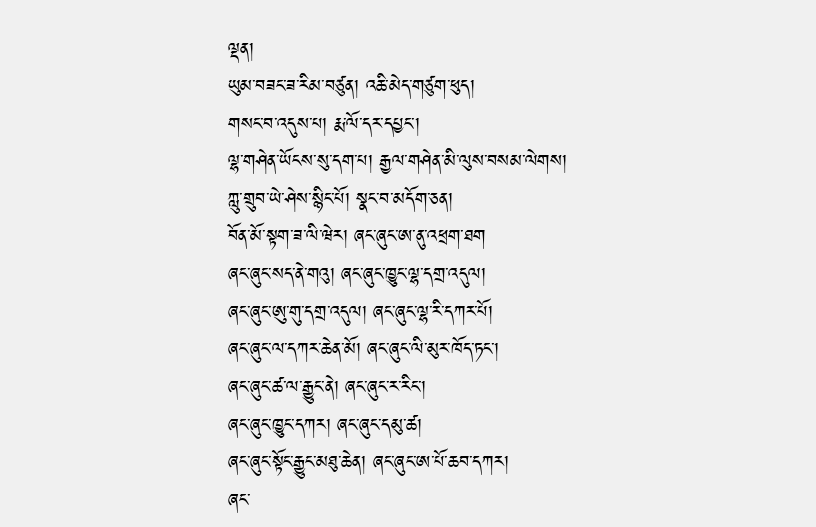ལྡན།
ཡུམ་བཟང་ཟ་རིམ་བཙུན། འཆི་མེད་གཙུག་ཕུད།
གསང་བ་འདུས་པ། རྨ་ལོ་དར་དཔྱང་།
ལྷ་གཤེན་ཡོངས་སུ་དག་པ། རྒྱལ་གཤེན་མི་ལུས་བསམ་ལེགས།
ཀླུ་གྲུབ་ཡེ་ཤེས་སྙིང་པོ། སྣང་བ་མདོག་ཅན།
བོན་མོ་སྟག་ཟ་ལི་ཝེར། ཞང་ཞུང་ཨ་ནུ་འཕྲག་ཐག
ཞང་ཞུང་སད་ནེ་གའུ། ཞང་ཞུང་ཁྱུང་ལྷ་དགྲ་འདུལ།
ཞང་ཞུང་ཨུ་གུ་དགྲ་འདུལ། ཞང་ཞུང་ལྷ་རི་དཀར་པོ།
ཞང་ཞུང་ལ་དཀར་ཆེན་མོ། ཞང་ཞུང་ལི་མུར་ཁོད་ཏང་།
ཞང་ཞུང་ཚ་ལ་རྒྱུང་ནེ། ཞང་ཞུང་ར་རིང་།
ཞང་ཞུང་ཁྱུང་དཀར། ཞང་ཞུང་དམུ་ཚ།
ཞང་ཞུང་སྟོང་རྒྱུང་མཐུ་ཆེན། ཞང་ཞུང་ཨ་པོ་ཆབ་དཀར།
ཞང་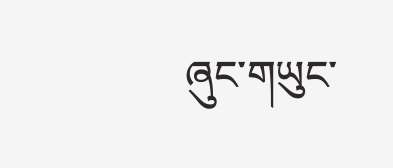ཞུང་གཡུང་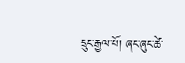དྲུང་རྒྱལ་པོ། ཞང་ཞུང་ཚེ་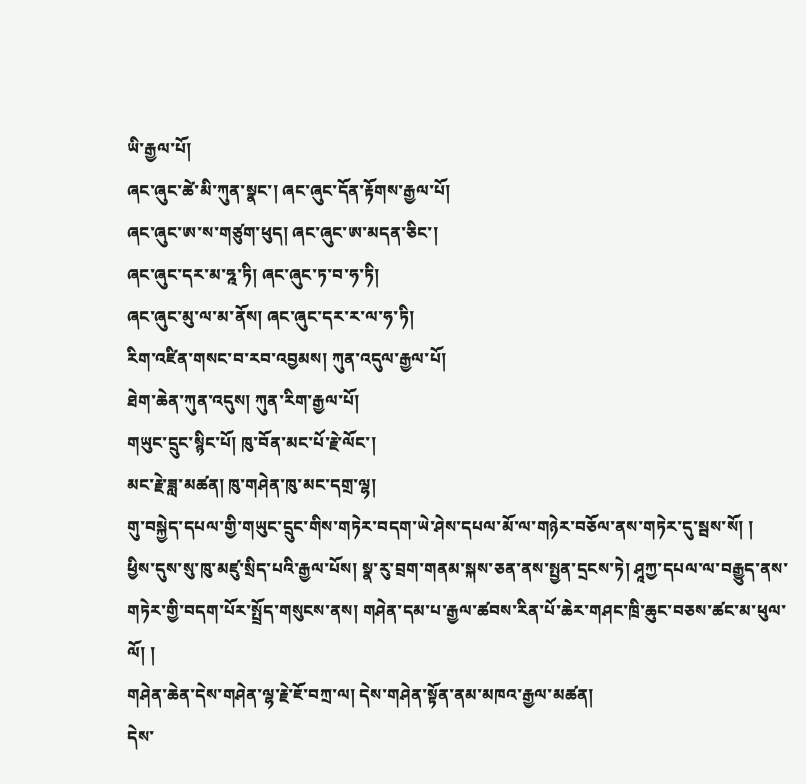ཡི་རྒྱལ་པོ།
ཞང་ཞུང་ཚེ་མི་ཀུན་སྣང་། ཞང་ཞུང་དོན་རྟོགས་རྒྱལ་པོ།
ཞང་ཞུང་ཨ་ས་གཙུག་ཕུད། ཞང་ཞུང་ཨ་མདན་ཅིང་།
ཞང་ཞུང་དར་མ་ཧྰ་ཏི། ཞང་ཞུང་ཏ་བ་ཧ་ཏི།
ཞང་ཞུང་མུ་ལ་མ་ནོས། ཞང་ཞུང་དར་ར་ལ་ཧ་ཏི།
རིག་འཛིན་གསང་བ་རབ་འབྱམས། ཀུན་འདུལ་རྒྱལ་པོ།
ཐེག་ཆེན་ཀུན་འདུས། ཀུན་རིག་རྒྱལ་པོ།
གཡུང་དྲུང་སྙིང་པོ། ཁུ་བོན་མང་པོ་རྗེ་ལོང་།
མང་རྗེ་ཟླ་མཚན། ཁུ་གཤེན་ཁུ་མང་དགྲ་ལྷ།
གུ་བསྐྱེད་དཔལ་གྱི་གཡུང་དྲུང་གིས་གཏེར་བདག་ཡེ་ཤེས་དཔལ་མོ་ལ་གཉེར་བཅོལ་ནས་གཏེར་དུ་སྦས་སོ། །
ཕྱིས་དུས་སུ་ཁུ་མཛུ་སྲིད་པའི་རྒྱལ་པོས། སྣ་རུ་བྲག་གནམ་སྐས་ཅན་ནས་སྤྱན་དྲངས་ཏེ། ཤཱཀྱ་དཔལ་ལ་བརྒྱུད་ནས་གཏེར་གྱི་བདག་པོར་སྤྲོད་གསུངས་ནས། གཤེན་དམ་པ་རྒྱལ་ཚབས་རིན་པོ་ཆེར་གཤང་ཁྲི་ཆུང་བཅས་ཚང་མ་ཕུལ་ལོ། །
གཤེན་ཆེན་དེས་གཤེན་ལྷ་རྗེ་ཇོ་བཀྲ་ལ། དེས་གཤེན་སྟོན་ནམ་མཁའ་རྒྱལ་མཚན།
དེས་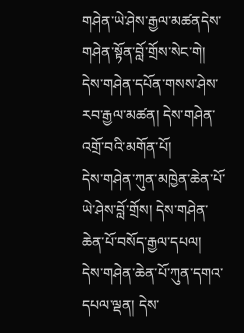གཤེན་ཡེ་ཤེས་རྒྱལ་མཚནདེས་གཤེན་སྟོན་བློ་གྲོས་སེང་གེ།
དེས་གཤེན་དཔོན་གསས་ཤེས་རབ་རྒྱལ་མཚན། དེས་གཤེན་འགྲོ་བའི་མགོན་པོ།
དེས་གཤེན་ཀུན་མཁྱེན་ཆེན་པོ་ཡེ་ཤེས་བློ་གྲོས། དེས་གཤེན་ཆེན་པོ་བསོད་རྒྱལ་དཔལ།
དེས་གཤེན་ཆེན་པོ་ཀུན་དགའ་དཔལ་ལྡན། དེས་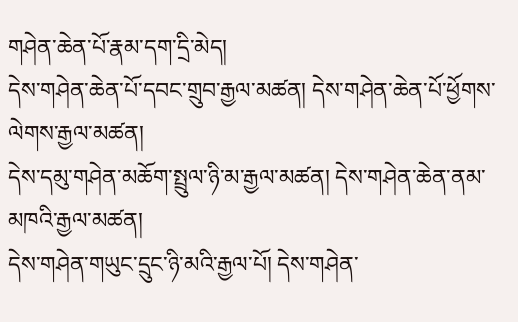གཤེན་ཆེན་པོ་རྣམ་དག་དྲི་མེད།
དེས་གཤེན་ཆེན་པོ་དབང་གྲུབ་རྒྱལ་མཚན། དེས་གཤེན་ཆེན་པོ་ཕྱོགས་ལེགས་རྒྱལ་མཚན།
དེས་དམུ་གཤེན་མཆོག་སྤྲུལ་ཉི་མ་རྒྱལ་མཚན། དེས་གཤེན་ཆེན་ནམ་མཁའི་རྒྱལ་མཚན།
དེས་གཤེན་གཡུང་དྲུང་ཉི་མའི་རྒྱལ་པོ། དེས་གཤེན་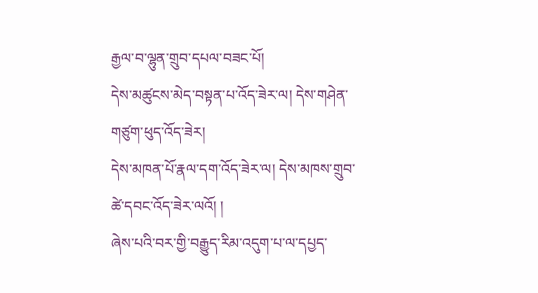རྒྱལ་བ་ལྷུན་གྲུབ་དཔལ་བཟང་པོ།
དེས་མཚུངས་མེད་བསྟན་པ་འོད་ཟེར་ལ། དེས་གཤེན་གཙུག་ཕུད་འོད་ཟེར།
དེས་མཁན་པོ་རྣལ་དག་འོད་ཟེར་ལ། དེས་མཁས་གྲུབ་ཚེ་དབང་འོད་ཟེར་ལའོ། །
ཞེས་པའི་བར་གྱི་བརྒྱུད་རིམ་འདུག་པ་ལ་དཔྱད་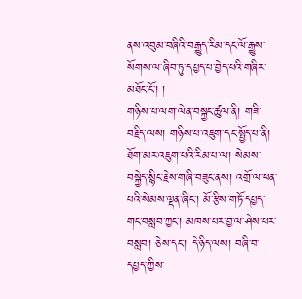ནས་འབུམ་བཞིའི་བརྒྱུད་རིམ་དང་ལོ་རྒྱུས་སོགས་ལ་ཞིབ་ཏུ་དཔྱད་པ་བྱེད་པའི་གཞིར་མཐོང་ངོ་། །
གཉིས་པ་ལག་ལེན་བསྐྱང་ཚུལ་ནི། གཟི་བརྗིད་ལས། གཉིས་པ་འཇུག་དང་སྤྱོད་པ་ནི། ཐོག་མར་འཇུག་པའི་རིམ་པ་ལ། སེམས་བསྐྱེད་སྙིང་རྗེས་གཞི་བཟུང་ནས། འགྲོ་ལ་ཕན་པའི་སེམས་ལྡན་ཞིང་། མོ་རྩིས་གཏོ་དཔྱད་གང་བསླབ་ཀྱང་། མཁས་པར་བྱ་ལ་ཤེས་པར་བསླབ། ཅེས་དང་། དེ་ཉིད་ལས། བཞི་བ་དཔྱད་ཀྱིས་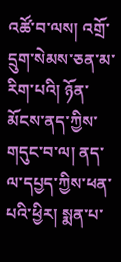འཚོ་བ་ལས། འགྲོ་དྲུག་སེམས་ཅན་མ་རིག་པའི། ཉོན་མོངས་ནད་ཀྱིས་གདུང་བ་ལ། ནད་ལ་དཔྱད་ཀྱིས་ཕན་པའི་ཕྱིར། སྨན་པ་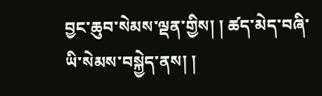བྱང་ཆུབ་སེམས་ལྡན་གྱིས། ། ཚད་མེད་བཞི་ཡི་སེམས་བསྐྱེད་ནས། །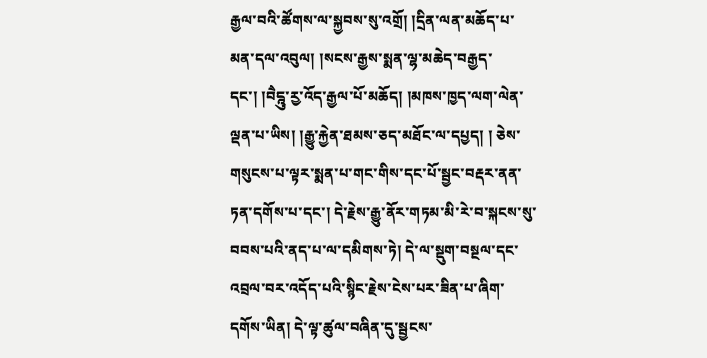རྒྱལ་བའི་ཚོགས་ལ་སྐྱབས་སུ་འགྲོ། །དྲིན་ལན་མཆོད་པ་མན་དལ་འབུལ། །སངས་རྒྱས་སྨན་ལྷ་མཆེད་བརྒྱད་དང་། །བཻདྰུ་རྱ་འོད་རྒྱལ་པོ་མཆོད། །མཁས་ཁྱད་ལག་ལེན་ལྡན་པ་ཡིས། །རྒྱུ་རྐྱེན་ཐམས་ཅད་མཐོང་ལ་དཔྱད། ། ཅེས་གསུངས་པ་ལྟར་སྨན་པ་གང་གིས་དང་པོ་སྦྱང་བརྡར་ནན་ཏན་དགོས་པ་དང་། དེ་རྗེས་རྒྱུ་ནོར་གཏམ་མི་རེ་བ་སྐངས་སུ་བབས་པའི་ནད་པ་ལ་དམིགས་ཏེ། དེ་ལ་སྡུག་བསྔལ་དང་འབྲལ་བར་འདོད་པའི་སྙིང་རྗེས་ངེས་པར་ཟིན་པ་ཞིག་དགོས་ཡིན། དེ་ལྟ་ཚུལ་བཞིན་དུ་སྦྱངས་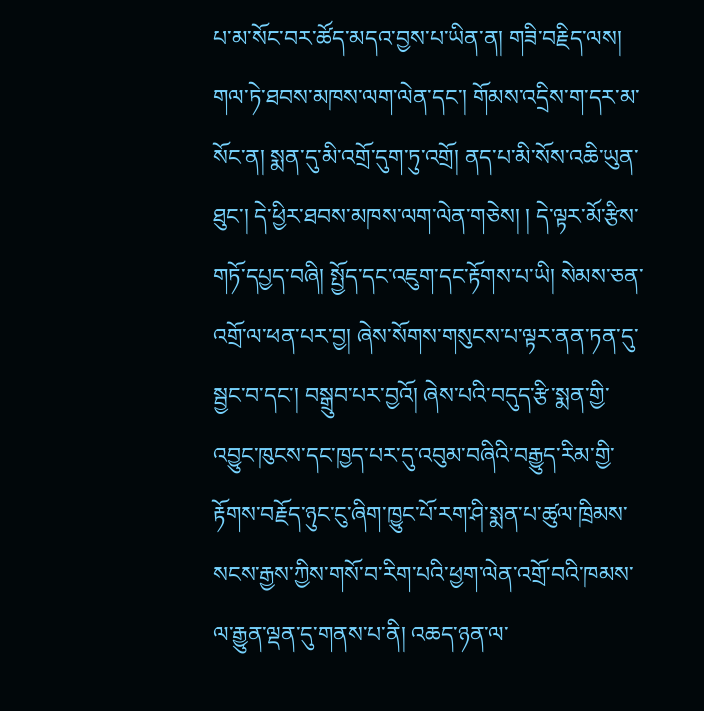པ་མ་སོང་བར་ཚོད་མདའ་བྱས་པ་ཡིན་ན། གཟི་བརྗིད་ལས། གལ་ཏེ་ཐབས་མཁས་ལག་ལེན་དང་། གོམས་འདྲིས་ག་དར་མ་སོང་ན། སྨན་དུ་མི་འགྲོ་དུག་ཏུ་འགྲོ། ནད་པ་མི་སོས་འཆི་ཡུན་ཐུང་། དེ་ཕྱིར་ཐབས་མཁས་ལག་ལེན་གཅེས། ། དེ་ལྟར་མོ་རྩིས་གཏོ་དཔྱད་བཞི། སྤྱོད་དང་འཇུག་དང་རྟོགས་པ་ཡི། སེམས་ཅན་འགྲོ་ལ་ཕན་པར་བྱ། ཞེས་སོགས་གསུངས་པ་ལྟར་ནན་ཏན་དུ་སྦྱང་བ་དང་། བསྒྲུབ་པར་བྱའོ། ཞེས་པའི་བདུད་རྩི་སྨན་གྱི་འབྱུང་ཁུངས་དང་ཁྱད་པར་དུ་འབུམ་བཞིའི་བརྒྱུད་རིམ་གྱི་རྟོགས་བརྗོད་ཉུང་ངུ་ཞིག་ཁྱུང་པོ་རག་ཤི་སྨན་པ་ཚུལ་ཁྲིམས་སངས་རྒྱས་ཀྱིས་གསོ་བ་རིག་པའི་ཕྱག་ལེན་འགྲོ་བའི་ཁམས་ལ་རྒྱུན་ལྡན་དུ་གནས་པ་ནི། འཆད་ཉན་ལ་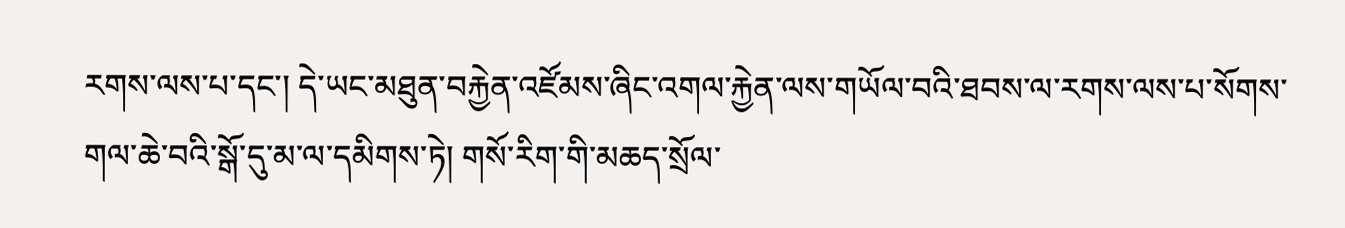རགས་ལས་པ་དང་། དེ་ཡང་མཐུན་བརྐྱེན་འཛོམས་ཞིང་འགལ་རྐྱེན་ལས་གཡོལ་བའི་ཐབས་ལ་རགས་ལས་པ་སོགས་གལ་ཆེ་བའི་སྒོ་དུ་མ་ལ་དམིགས་ཏེ། གསོ་རིག་གི་མཆད་སྲོལ་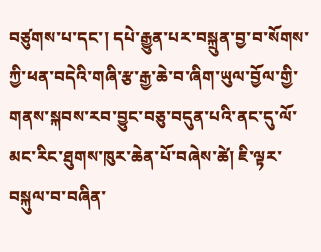བཙུགས་པ་དང་། དཔེ་རྒྱུན་པར་བསྐྲུན་བྱ་བ་སོགས་ཀྱི་ཕན་བདེའི་གཞི་རྩ་རྒྱ་ཆེ་བ་ཞིག་ཡུལ་བྱོལ་གྱི་གནས་སྐབས་རབ་བྱུང་བཅུ་བདུན་པའི་ནང་དུ་ལོ་མང་རིང་ཐུགས་ཁུར་ཆེན་པོ་བཞེས་ཚེ། ཇི་ལྟར་བསྐུལ་བ་བཞིན་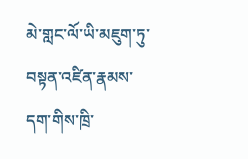མེ་གླང་ལོ་ཡི་མཇུག་ཏུ་བསྟན་འཛིན་རྣམས་དག་གིས་ཁྲི་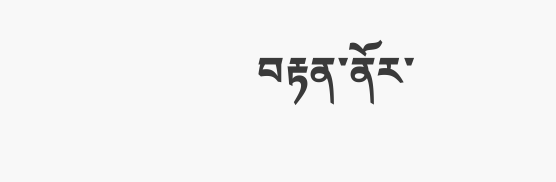བརྟན་ནོར་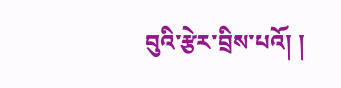བུའི་རྩེར་བྲིས་པའོ། །